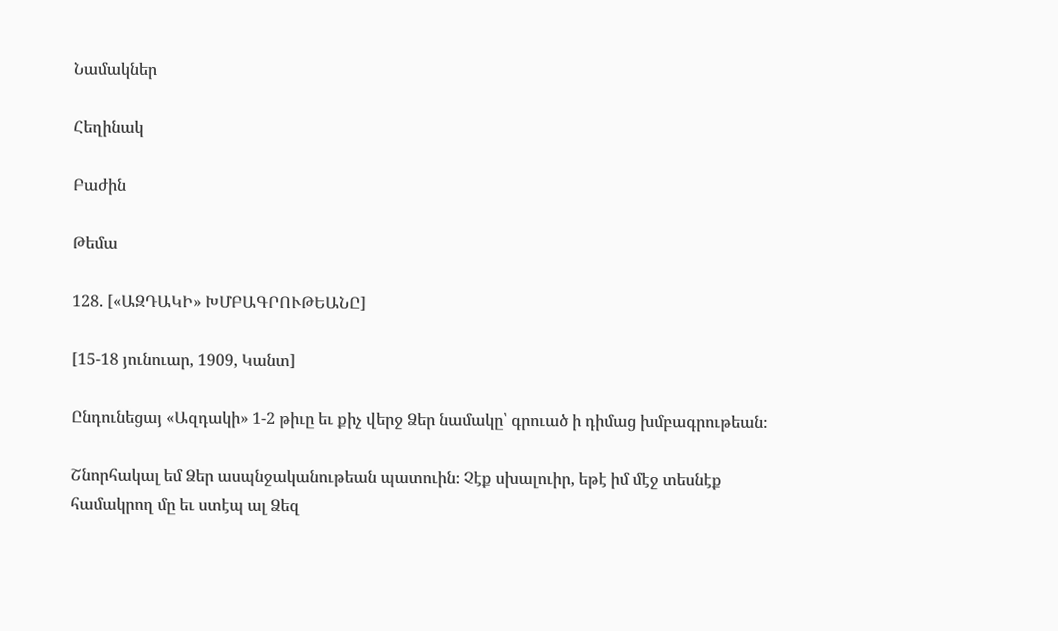Նամակներ

Հեղինակ

Բաժին

Թեմա

128. [«ԱԶԴԱԿԻ» ԽՄԲԱԳՐՈՒԹԵԱՆԸ]

[15-18 յունուար, 1909, Կանտ]

Ընդունեցայ «Ազդակի» 1-2 թիւը եւ քիչ վերջ Ձեր նամակը՝ գրուած ի դիմաց խմբագրութեան։

Շնորհակալ եմ Ձեր ասպնջականութեան պատուին։ Չէք սխալուիր, եթէ իմ մէջ տեսնէք համակրող մը եւ ստէպ ալ Ձեզ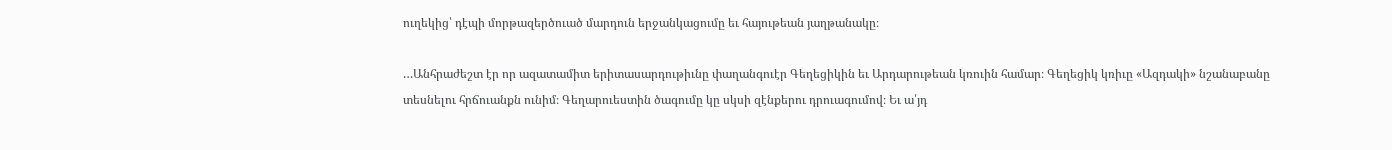ուղեկից՝ դէպի մորթազերծուած մարդուն երջանկացումը եւ հայութեան յաղթանակը։

…Անհրաժեշտ էր որ ազատամիտ երիտասարդութիւնը փաղանգուէր Գեղեցիկին եւ Արդարութեան կռուին համար։ Գեղեցիկ կռիւը «Ազդակի» նշանաբանը տեսնելու հրճուանքն ունիմ։ Գեղարուեստին ծագումը կը սկսի զէնքերու դրուագումով։ Եւ ա՛յդ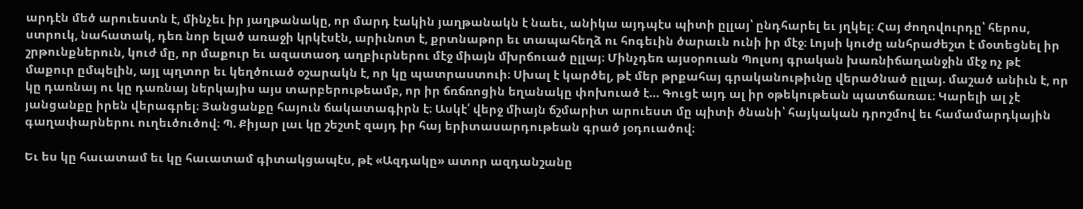արդէն մեծ արուեստն է, մինչեւ իր յաղթանակը, որ մարդ էակին յաղթանակն է նաեւ, անիկա այդպէս պիտի ըլլայ՝ ընդհարել եւ յղկել։ Հայ ժողովուրդը՝ հերոս, ստրուկ, նահատակ, դեռ նոր ելած առաջի կրկէսէն, արիւնոտ է, քրտնաթոր եւ տապահեղձ ու հոգեւին ծարաւն ունի իր մէջ։ Լոյսի կուժը անհրաժեշտ է մօտեցնել իր շրթունքներուն, կուժ մը, որ մաքուր եւ ազատաօդ աղբիւրներու մէջ միայն մխրճուած ըլլայ։ Մինչդեռ այսօրուան Պոլսոյ գրական խառնիճաղանջին մէջ ոչ թէ մաքուր ըմպելին, այլ պղտոր եւ կեղծուած օշարակն է, որ կը պատրաստուի։ Սխալ է կարծել, թէ մեր թրքահայ գրականութիւնը վերածնած ըլլայ. մաշած անիւն է, որ կը դառնայ ու կը դառնայ ներկայիս այս տարբերութեամբ, որ իր ճռճռոցին եղանակը փոխուած է… Գուցէ այդ ալ իր օթեկութեան պատճառաւ։ Կարելի ալ չէ յանցանքը իրեն վերագրել։ Յանցանքը հայուն ճակատագիրն է։ Ասկէ՛ վերջ միայն ճշմարիտ արուեստ մը պիտի ծնանի՝ հայկական դրոշմով եւ համամարդկային գաղափարներու ուղեւծուծով։ Պ. Քիյար լաւ կը շեշտէ զայդ իր հայ երիտասարդութեան գրած յօդուածով։

Եւ ես կը հաւատամ եւ կը հաւատամ գիտակցապէս, թէ «Ազդակը» ատոր ազդանշանը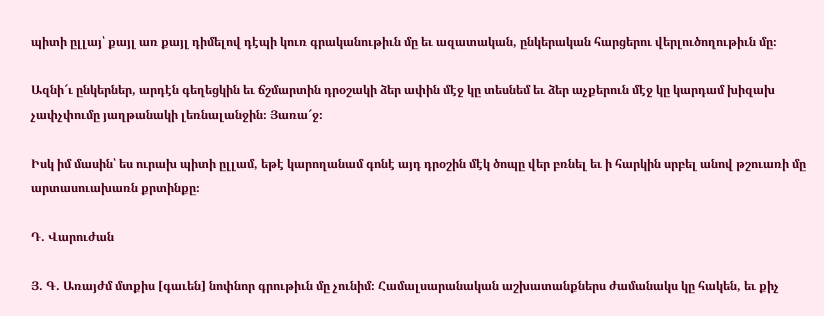պիտի ըլլայ՝ քայլ առ քայլ դիմելով դէպի կուռ գրականութիւն մը եւ ազատական, ընկերական հարցերու վերլուծողութիւն մը։

Ազնի՜ւ ընկերներ, արդէն գեղեցկին եւ ճշմարտին դրօշակի ձեր ափին մէջ կը տեսնեմ եւ ձեր աչքերուն մէջ կը կարդամ խիզախ չափչփումը յաղթանակի լեռնալանջին։ Յառա՜ջ։

Իսկ իմ մասին՝ ես ուրախ պիտի ըլլամ, եթէ կարողանամ գոնէ այդ դրօշին մէկ ծոպը վեր բռնել եւ ի հարկին սրբել անով թշուառի մը արտասուախառն քրտինքը։

Դ. Վարուժան

Յ. Գ. Առայժմ մտքիս [գաւեն] նոփնոր գրութիւն մը չունիմ։ Համալսարանական աշխատանքներս ժամանակս կը հակեն, եւ քիչ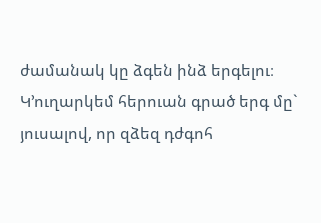ժամանակ կը ձգեն ինձ երգելու։ Կ՚ուղարկեմ հերուան գրած երգ մը` յուսալով, որ զձեզ դժգոհ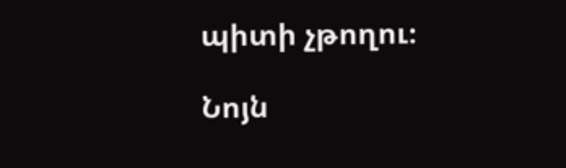պիտի չթողու։

Նոյն